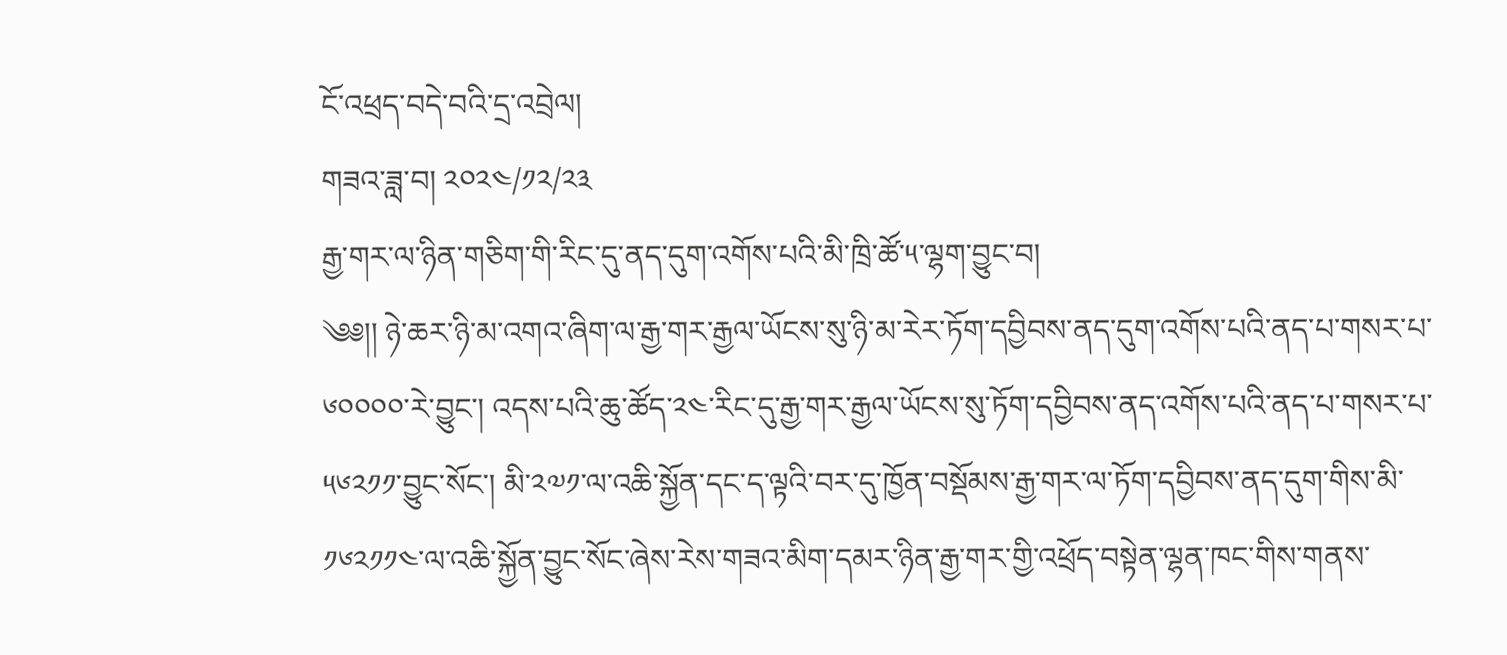ངོ་འཕྲད་བདེ་བའི་དྲ་འབྲེལ།
གཟའ་ཟླ་བ། ༢༠༢༤/༡༢/༢༣
རྒྱ་གར་ལ་ཉིན་གཅིག་གི་རིང་དུ་ནད་དུག་འགོས་པའི་མི་ཁྲི་ཚོ་༥་ལྷག་བྱུང་བ།
༄༅།། ཉེ་ཆར་ཉི་མ་འགའ་ཞིག་ལ་རྒྱ་གར་རྒྱལ་ཡོངས་སུ་ཉི་མ་རེར་ཏོག་དབྱིབས་ནད་དུག་འགོས་པའི་ནད་པ་གསར་པ་༦༠༠༠༠་རེ་བྱུང་། འདས་པའི་ཆུ་ཚོད་༢༤་རིང་དུ་རྒྱ་གར་རྒྱལ་ཡོངས་སུ་ཏོག་དབྱིབས་ནད་འགོས་པའི་ནད་པ་གསར་པ་༥༦༢༡༡་བྱུང་སོང་། མི་༢༧༡་ལ་འཆི་སྐྱོན་དང་ད་ལྟའི་བར་དུ་ཁྱོན་བསྡོམས་རྒྱ་གར་ལ་ཏོག་དབྱིབས་ནད་དུག་གིས་མི་༡༦༢༡༡༤་ལ་འཆི་སྐྱོན་བྱུང་སོང་ཞེས་རེས་གཟའ་མིག་དམར་ཉིན་རྒྱ་གར་གྱི་འཕྲོད་བསྟེན་ལྷན་ཁང་གིས་གནས་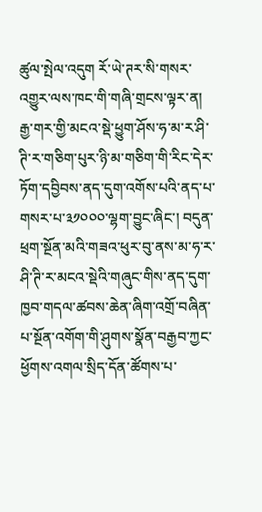ཚུལ་སྤེལ་འདུག རོ་ཡེ་ཊར་སི་གསར་འགྱུར་ལས་ཁང་གི་གཞི་གྲངས་ལྟར་ན། རྒྱ་གར་གྱི་མངའ་སྡེ་ཕྱུག་ཤོས་ཧ་མ་ར་ཤི་ཊི་ར་གཅིག་པུར་ཉི་མ་གཅིག་གི་རིང་དེར་ཏོག་དབྱིབས་ནད་དུག་འགོས་པའི་ནད་པ་གསར་པ་༣༡༠༠༠་ལྷག་བྱུང་ཞིང་། བདུན་ཕྲག་སྔོན་མའི་གཟའ་ཕུར་བུ་ནས་མ་ཧ་ར་ཤི་ཊི་ར་མངའ་སྡེའི་གཞུང་གིས་ནད་དུག་ཁྱབ་གདལ་ཚབས་ཆེན་ཞིག་འགྲོ་བཞིན་པ་སྔོན་འགོག་གི་ཤུགས་སྣོན་བརྒྱབ་ཀྱང་ཕྱོགས་འགལ་སྲིད་དོན་ཚོགས་པ་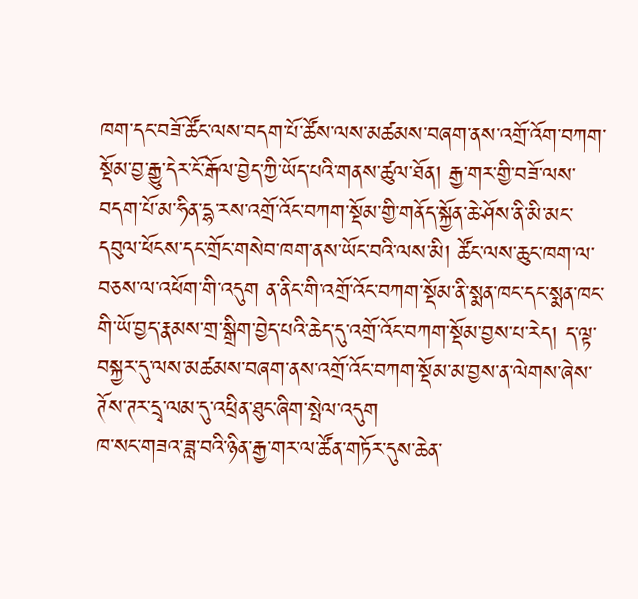ཁག་དང་བཟོ་ཚོང་ལས་བདག་པོ་ཚོས་ལས་མཚམས་བཞག་ནས་འགྲོ་འོག་བཀག་སྡོམ་བྱ་རྒྱུ་དེར་ངོ་རྒོལ་བྱེད་ཀྱི་ཡོད་པའི་གནས་ཚུལ་ཐོན། རྒྱ་གར་གྱི་བཟོ་ལས་བདག་པོ་མ་ཧིན་དྷ་རས་འགྲོ་འོང་བཀག་སྡོམ་གྱི་གནོད་སྐྱོན་ཆེ་ཤོས་ནི་མི་མང་དབུལ་ཕོངས་དང་གྲོང་གསེབ་ཁག་ནས་ཡོང་བའི་ལས་མི། ཚོང་ལས་ཆུང་ཁག་ལ་བཅས་ལ་འཕོག་གི་འདུག ན་ནིང་གི་འགྲོ་འོང་བཀག་སྡོམ་ནི་སྨན་ཁང་དང་སྨན་ཁང་གི་ཡོ་བྱད་རྣམས་གྲ་སྒྲིག་བྱེད་པའི་ཆེད་དུ་འགྲོ་འོང་བཀག་སྡོམ་བྱས་པ་རེད། ད་ལྟ་བསྐྱར་དུ་ལས་མཚམས་བཞག་ནས་འགྲོ་འོང་བཀག་སྡོམ་མ་བྱས་ན་ལེགས་ཞེས་ཊོས་ཊར་དྲྭ་ལམ་དུ་འཕྲིན་ཐུང་ཞིག་སྤེལ་འདུག
ཁ་སང་གཟའ་ཟླ་བའི་ཉིན་རྒྱ་གར་ལ་ཚོན་གཏོར་དུས་ཆེན་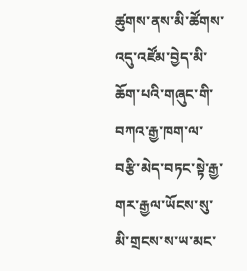ཚུགས་ནས་མི་ཚོགས་འདུ་འཛོམ་བྱེད་མི་ཆོག་པའི་གཞུང་གི་བཀའ་རྒྱ་ཁག་ལ་བརྩི་མེད་བཏང་སྟེ་རྒྱ་གར་རྒྱལ་ཡོངས་སུ་མི་གྲངས་ས་ཡ་མང་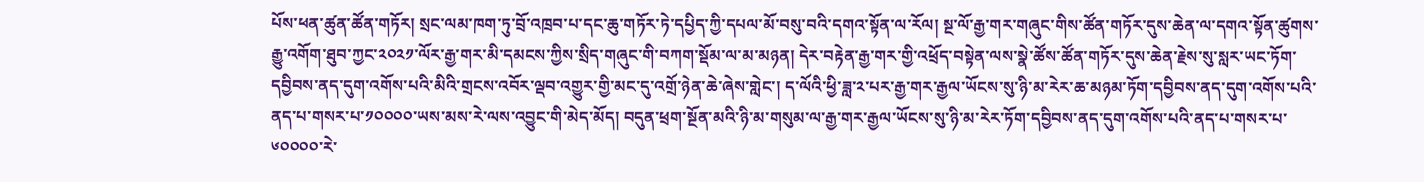པོས་ཕན་ཚུན་ཚོན་གཏོར། སྲང་ལམ་ཁག་ཏུ་བྲོ་འཁྲབ་པ་དང་ཆུ་གཏོར་ཏེ་དཔྱིད་ཀྱི་དཔལ་མོ་བསུ་བའི་དགའ་སྟོན་ལ་རོལ། སྔ་ལོ་རྒྱ་གར་གཞུང་གིས་ཚོན་གཏོར་དུས་ཆེན་ལ་དགའ་སྟོན་ཚུགས་རྒྱུ་འགོག་ཐུབ་ཀྱང་༢༠༢༡་ལོར་རྒྱ་གར་མི་དམངས་ཀྱིས་སྲིད་གཞུང་གི་བཀག་སྡོམ་ལ་མ་མཉན། དེར་བརྟེན་རྒྱ་གར་གྱི་འཕྲོད་བསྟེན་ལས་སྣེ་ཚོས་ཚོན་གཏོར་དུས་ཆེན་རྗེས་སུ་སླར་ཡང་ཏོག་དབྱིབས་ནད་དུག་འགོས་པའི་མིའི་གྲངས་འབོར་ལྡབ་འགྱུར་གྱི་མང་དུ་འགྲོ་ཉེན་ཆེ་ཞེས་གླེང་། ད་ལོའི་ཕྱི་ཟླ་༢་པར་རྒྱ་གར་རྒྱལ་ཡོངས་སུ་ཉི་མ་རེར་ཆ་མཉམ་ཏོག་དབྱིབས་ནད་དུག་འགོས་པའི་ནད་པ་གསར་པ་༡༠༠༠༠་ཡས་མས་རེ་ལས་འབྱུང་གི་མེད་མོད། བདུན་ཕྲག་སྔོན་མའི་ཉི་མ་གསུམ་ལ་རྒྱ་གར་རྒྱལ་ཡོངས་སུ་ཉི་མ་རེར་ཏོག་དབྱིབས་ནད་དུག་འགོས་པའི་ནད་པ་གསར་པ་༦༠༠༠༠་རེ་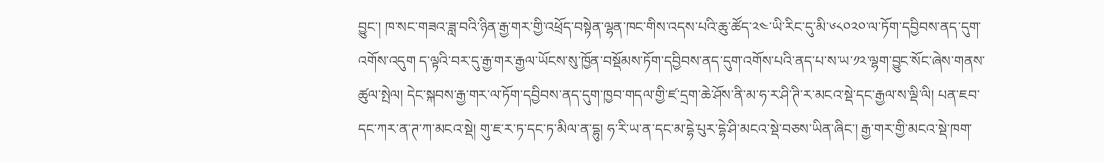བྱུང་། ཁ་སང་གཟའ་ཟླ་བའི་ཉིན་རྒྱ་གར་གྱི་འཕྲོད་བསྟེན་ལྷན་ཁང་གིས་འདས་པའི་ཆུ་ཚོད་༢༤་ཡི་རིང་དུ་མི་༦༨༠༢༠་ལ་ཏོག་དབྱིབས་ནད་དུག་འགོས་འདུག ད་ལྟའི་བར་དུ་རྒྱ་གར་རྒྱལ་ཡོངས་སུ་ཁྱོན་བསྡོམས་ཏོག་དབྱིབས་ནད་དུག་འགོས་པའི་ནད་པ་ས་ཡ་༡༢་ལྷག་བྱུང་སོང་ཞེས་གནས་ཚུལ་སྤེལ། དེང་སྐབས་རྒྱ་གར་ལ་ཏོག་དབྱིབས་ནད་དུག་ཁྱབ་གདལ་གྱི་ཛ་དྲག་ཆེ་ཤོས་ནི་མ་ཧ་ར་ཤི་ཊི་ར་མངའ་སྡེ་དང་རྒྱལ་ས་ལྡི་ལི། པན་ཇབ་དང་ཀར་ན་ཊ་ཀ་མངའ་སྡེ། གུ་ཇ་ར་ཏ་དང་ཏ་མིལ་ན་དྷུ། ཧ་རི་ཡ་ན་དང་མ་དྷེ་པུར་དྷེ་ཤི་མངའ་སྡེ་བཅས་ཡིན་ཞིང་། རྒྱ་གར་གྱི་མངའ་སྡེ་ཁག་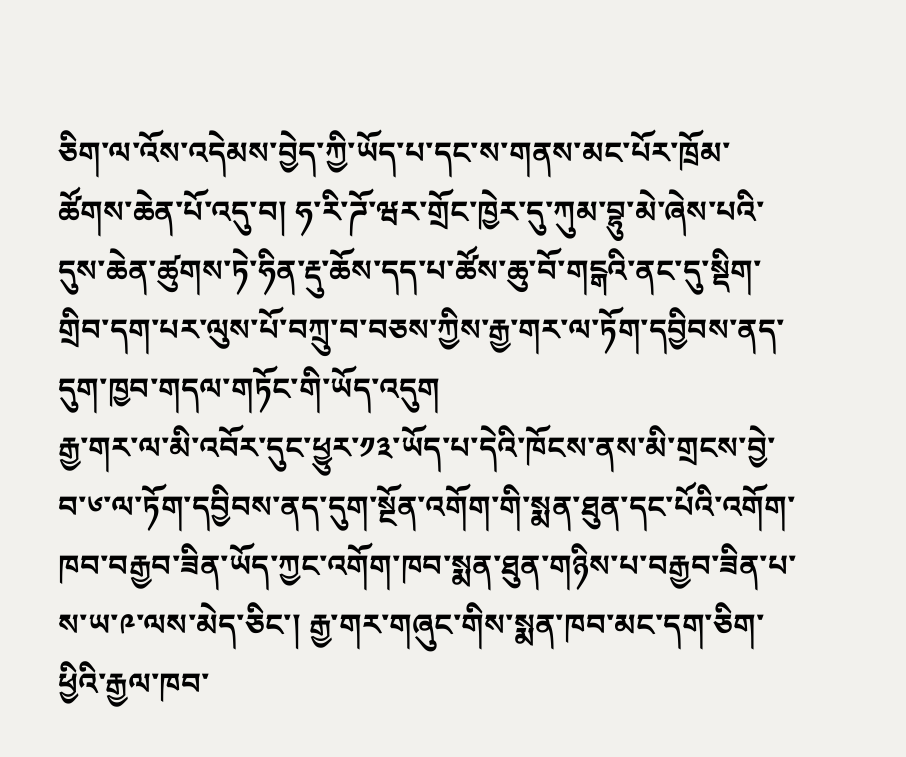ཅིག་ལ་འོས་འདེམས་བྱེད་ཀྱི་ཡོད་པ་དང་ས་གནས་མང་པོར་ཁྲོམ་ཚོགས་ཆེན་པོ་འདུ་བ། ཧ་རི་ཌོ་ཝར་གྲོང་ཁྱེར་དུ་ཀུམ་བྷུ་མེ་ཞེས་པའི་དུས་ཆེན་ཚུགས་ཏེ་ཧིན་རྡུ་ཆོས་དད་པ་ཚོས་ཆུ་བོ་གངྒའི་ནང་དུ་སྡིག་གྲིབ་དག་པར་ལུས་པོ་བཀྲུ་བ་བཅས་ཀྱིས་རྒྱ་གར་ལ་ཏོག་དབྱིབས་ནད་དུག་ཁྱབ་གདལ་གཏོང་གི་ཡོད་འདུག
རྒྱ་གར་ལ་མི་འབོར་དུང་ཕྱུར་༡༣་ཡོད་པ་དེའི་ཁོངས་ནས་མི་གྲངས་བྱེ་བ་༦་ལ་ཏོག་དབྱིབས་ནད་དུག་སྔོན་འགོག་གི་སྨན་ཐུན་དང་པོའི་འགོག་ཁབ་བརྒྱབ་ཟིན་ཡོད་ཀྱང་འགོག་ཁབ་སྨན་ཐུན་གཉིས་པ་བརྒྱབ་ཟིན་པ་ས་ཡ་༩་ལས་མེད་ཅིང་། རྒྱ་གར་གཞུང་གིས་སྨན་ཁབ་མང་དག་ཅིག་ཕྱིའི་རྒྱལ་ཁབ་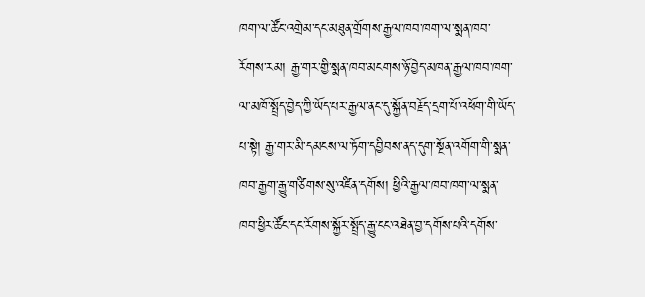ཁག་ལ་ཚོང་འགྲེམ་དང་མཐུན་གྲོགས་རྒྱལ་ཁབ་ཁག་ལ་སྨན་ཁབ་རོགས་རམ། རྒྱ་གར་གྱི་སྨན་ཁབ་མངགས་ཉོ་བྱེད་མཁན་རྒྱལ་ཁབ་ཁག་ལ་མཁོ་སྤྲོད་བྱེད་ཀྱི་ཡོད་པར་རྒྱལ་ནང་དུ་སྐྱོན་བརྗོད་དྲག་པོ་འཕོག་གི་ཡོད་པ་སྟེ། རྒྱ་གར་མི་དམངས་ལ་ཏོག་དབྱིབས་ནད་དུག་སྔོན་འགོག་གི་སྨན་ཁབ་རྒྱག་རྒྱུ་གཙིགས་སུ་འཛིན་དགོས། ཕྱིའི་རྒྱལ་ཁབ་ཁག་ལ་སྨན་ཁབ་ཕྱིར་ཚོང་དང་རོགས་སྐྱོར་སྤྲོད་རྒྱུ་ངང་འཐེན་བྱ་དགོས་པའི་དགོས་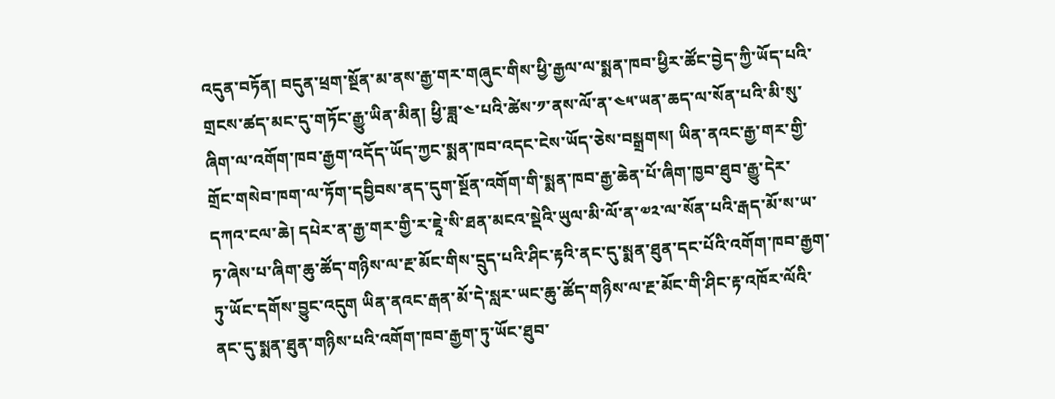འདུན་བཏོན། བདུན་ཕྲག་སྔོན་མ་ནས་རྒྱ་གར་གཞུང་གིས་ཕྱི་རྒྱལ་ལ་སྨན་ཁབ་ཕྱིར་ཚོང་བྱེད་ཀྱི་ཡོད་པའི་གྲངས་ཚད་མང་དུ་གཏོང་རྒྱུ་ཡིན་མིན། ཕྱི་ཟླ་༤་པའི་ཚེས་༡་ནས་ལོ་ན་༤༥་ཡན་ཆད་ལ་སོན་པའི་མི་སུ་ཞིག་ལ་འགོག་ཁབ་རྒྱག་འདོད་ཡོད་ཀྱང་སྨན་ཁབ་འདང་ངེས་ཡོད་ཅེས་བསྒྲགས། ཡིན་ནའང་རྒྱ་གར་གྱི་གྲོང་གསེབ་ཁག་ལ་ཏོག་དབྱིབས་ནད་དུག་སྔོན་འགོག་གི་སྨན་ཁབ་རྒྱ་ཆེན་པོ་ཞིག་ཁྱབ་ཐུབ་རྒྱུ་དེར་དཀའ་ངལ་ཆེ། དཔེར་ན་རྒྱ་གར་གྱི་ར་ཇཱེ་སི་ཐན་མངའ་སྡེའི་ཡུལ་མི་ལོ་ན་༧༢་ལ་སོན་པའི་རྒད་མོ་ས་ཡ་ཏ་ཞེས་པ་ཞིག་ཆུ་ཚོད་གཉིས་ལ་རྔ་མོང་གིས་དྲུད་པའི་ཤིང་རྟའི་ནང་དུ་སྨན་ཐུན་དང་པོའི་འགོག་ཁབ་རྒྱག་ཏུ་ཡོང་དགོས་བྱུང་འདུག ཡིན་ནའང་རྒན་མོ་དེ་སླར་ཡང་ཆུ་ཚོད་གཉིས་ལ་རྔ་མོང་གི་ཤིང་རྟ་འཁོར་ལོའི་ནང་དུ་སྨན་ཐུན་གཉིས་པའི་འགོག་ཁབ་རྒྱག་ཏུ་ཡོང་ཐུབ་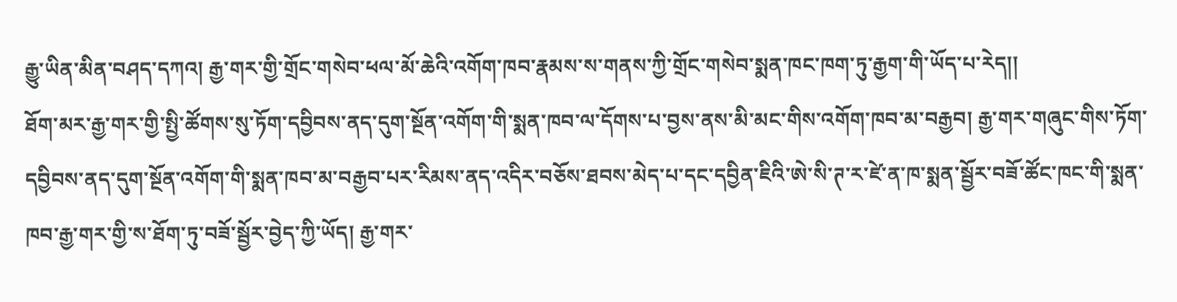རྒྱུ་ཡིན་མིན་བཤད་དཀའ། རྒྱ་གར་གྱི་གྲོང་གསེབ་ཕལ་མོ་ཆེའི་འགོག་ཁབ་རྣམས་ས་གནས་ཀྱི་གྲོང་གསེབ་སྨན་ཁང་ཁག་ཏུ་རྒྱག་གི་ཡོད་པ་རེད།།
ཐོག་མར་རྒྱ་གར་གྱི་སྤྱི་ཚོགས་སུ་ཏོག་དབྱིབས་ནད་དུག་སྔོན་འགོག་གི་སྨན་ཁབ་ལ་དོགས་པ་བྱས་ནས་མི་མང་གིས་འགོག་ཁབ་མ་བརྒྱབ། རྒྱ་གར་གཞུང་གིས་ཏོག་དབྱིབས་ནད་དུག་སྔོན་འགོག་གི་སྨན་ཁབ་མ་བརྒྱབ་པར་རིམས་ནད་འདིར་བཅོས་ཐབས་མེད་པ་དང་དབྱིན་ཇིའི་ཨེ་སི་ཊ་ར་ཛེ་ན་ཁ་སྨན་སྦྱོར་བཟོ་ཚོང་ཁང་གི་སྨན་ཁབ་རྒྱ་གར་གྱི་ས་ཐོག་ཏུ་བཟོ་སྦྱོར་བྱེད་ཀྱི་ཡོད། རྒྱ་གར་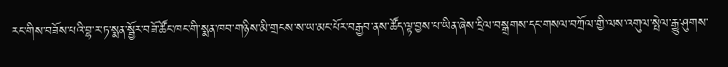རང་གིས་བཟོས་པའི་བྷ་ར་ཏ་སྨན་སྦྱོར་བཟོ་ཚོང་ཁང་གི་སྨན་ཁབ་གཉིས་མི་གྲངས་ས་ཡ་མང་པོར་བརྒྱབ་ནས་ཚོད་ལྟ་བྱས་པ་ཡིན་ཞེས་དྲིལ་བསྒྲགས་དང་གསལ་བཀྲོལ་གྱི་ལས་འགུལ་སྤེལ་རྒྱུ་ཤུགས་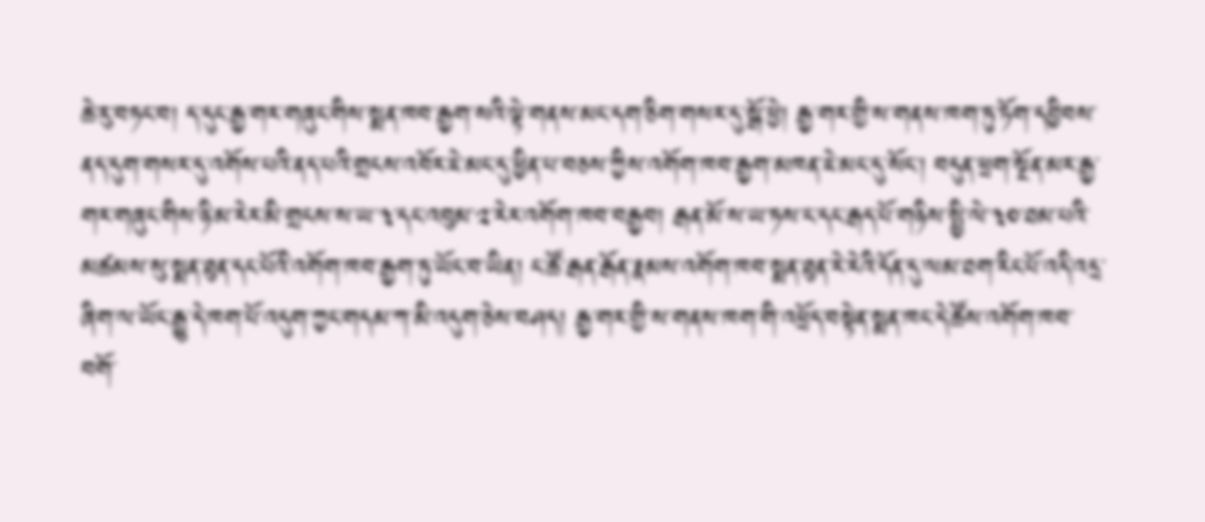ཆེ་རུ་བཏང་བ། ད་དུང་རྒྱ་གར་གཞུང་གིས་སྨན་ཁབ་རྒྱག་སའི་ལྟེ་གནས་མང་དག་ཅིག་གསར་དུ་སྒོ་ཕྱེ། རྒྱ་གར་གྱི་ས་གནས་ཁག་ཏུ་ཏོག་དབྱིབས་ནད་དུག་གསར་དུ་འགོས་པའི་ནད་པའི་གྲངས་འབོར་ཇེ་མང་དུ་ཕྱིན་པ་བཅས་ཀྱིས་འགོག་ཁབ་རྒྱག་མཁན་ཇེ་མང་དུ་སོང་། བདུན་ཕྲག་སྔོན་མར་རྒྱ་གར་གཞུང་གིས་ཉི་མ་རེར་མི་གྲངས་ས་ཡ་༣་དང་འབུམ་༢་རེར་འགོག་ཁབ་བརྒྱབ། རྒན་མོ་ས་ཡ་ཏས་ང་དང་རྒད་པོ་གཉིས་སྤྱི་ལེ་༣༠་ཐམ་པའི་མཚམས་སུ་སྨན་ཐུན་དང་པོའི་འགོག་ཁབ་རྒྱག་ཏུ་ཡོང་བ་ཡིན། ང་ཚོ་རྒན་རྒོན་རྣམས་འགོག་ཁབ་སྨན་ཐུན་རེ་རེའི་དོན་དུ་ལམ་ཐག་རིང་པོ་འདི་འདྲ་ཞིག་ལ་ཡོང་རྒྱུ་དེ་ཁག་པོ་འདུག་ཀྱང་གདམ་ཀ་མི་འདུག་ཅེས་བཤད། རྒྱ་གར་གྱི་ས་གནས་ཁག་གི་འཕྲོད་བསྟེན་སྨན་ཁང་དེ་ཚོས་འགོག་ཁབ་བགོ་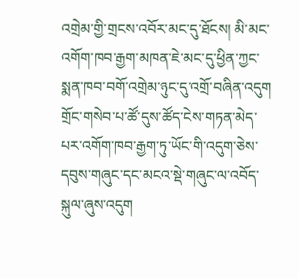འགྲེམ་གྱི་གྲངས་འབོར་མང་དུ་ཐོངས། མི་མང་འགོག་ཁབ་རྒྱག་མཁན་ཇེ་མང་དུ་ཕྱིན་ཀྱང་སྨན་ཁབ་བགོ་འགྲེམ་ཉུང་དུ་འགྲོ་བཞིན་འདུག གྲོང་གསེབ་པ་ཚོ་དུས་ཚོད་ངེས་གཏན་མེད་པར་འགོག་ཁབ་རྒྱག་ཏུ་ཡོང་གི་འདུག་ཅེས་དབུས་གཞུང་དང་མངའ་སྡེ་གཞུང་ལ་འབོད་སྐུལ་ཞུས་འདུག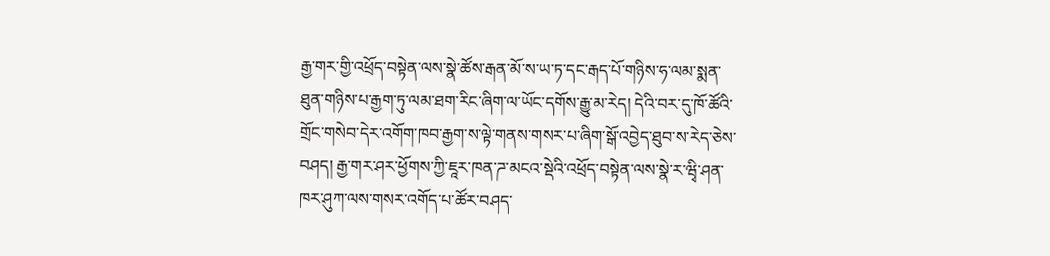རྒྱ་གར་གྱི་འཕྲོད་བསྟེན་ལས་སྣེ་ཚོས་རྒན་མོ་ས་ཡ་ཏ་དང་རྒད་པོ་གཉིས་ཧ་ལམ་སྨན་ཐུན་གཉིས་པ་རྒྱག་ཏུ་ལམ་ཐག་རིང་ཞིག་ལ་ཡོང་དགོས་རྒྱུ་མ་རེད། དེའི་བར་དུ་ཁོ་ཚོའི་གྲོང་གསེབ་དེར་འགོག་ཁབ་རྒྱག་ས་ལྟེ་གནས་གསར་པ་ཞིག་སྒོ་འབྱེད་ཐུབ་ས་རེད་ཅེས་བཤད། རྒྱ་གར་ཤར་ཕྱོགས་ཀྱི་ཇཱར་ཁན་ཌ་མངའ་སྡེའི་འཕྲོད་བསྟེན་ལས་སྣེ་ར་ཝྭི་ཤན་ཁར་ཤུཀ་ལས་གསར་འགོད་པ་ཚོར་བཤད་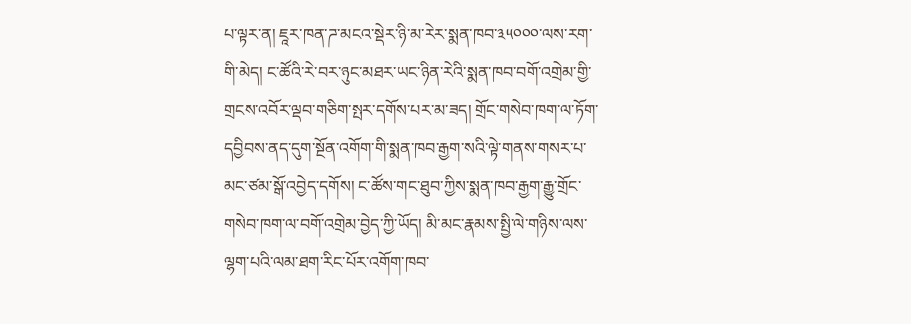པ་ལྟར་ན། ཇཱར་ཁན་ཌ་མངའ་སྡེར་ཉི་མ་རེར་སྨན་ཁབ་༣༥༠༠༠་ལས་རག་གི་མེད། ང་ཚོའི་རེ་བར་ཉུང་མཐར་ཡང་ཉིན་རེའི་སྨན་ཁབ་བགོ་འགྲེམ་གྱི་གྲངས་འབོར་ལྡབ་གཅིག་སྤར་དགོས་པར་མ་ཟད། གྲོང་གསེབ་ཁག་ལ་ཏོག་དབྱིབས་ནད་དུག་སྔོན་འགོག་གི་སྨན་ཁབ་རྒྱག་སའི་ལྟེ་གནས་གསར་པ་མང་ཙམ་སྒོ་འབྱེད་དགོས། ང་ཚོས་གང་ཐུབ་ཀྱིས་སྨན་ཁབ་རྒྱག་རྒྱུ་གྲོང་གསེབ་ཁག་ལ་བགོ་འགྲེམ་བྱེད་ཀྱི་ཡོད། མི་མང་རྣམས་སྤྱི་ལེ་གཉིས་ལས་ལྷག་པའི་ལམ་ཐག་རིང་པོར་འགོག་ཁབ་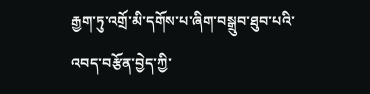རྒྱག་ཏུ་འགྲོ་མི་དགོས་པ་ཞིག་བསྒྲུབ་ཐུབ་པའི་འབད་བརྩོན་བྱེད་ཀྱི་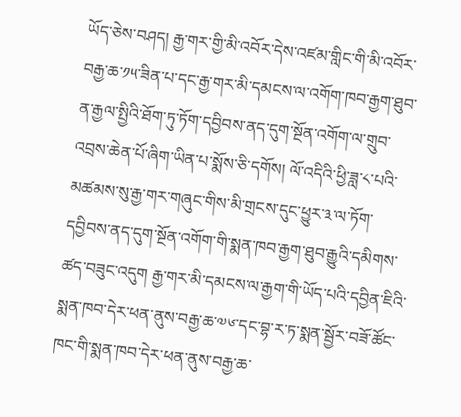ཡོད་ཅེས་བཤད། རྒྱ་གར་གྱི་མི་འབོར་དེས་འཛམ་གླིང་གི་མི་འབོར་བརྒྱ་ཆ་༡༥་ཟིན་པ་དང་རྒྱ་གར་མི་དམངས་ལ་འགོག་ཁབ་རྒྱག་ཐུབ་ན་རྒྱལ་སྤྱིའི་ཐོག་ཏུ་ཏོག་དབྱིབས་ནད་དུག་སྔོན་འགོག་ལ་གྲུབ་འབྲས་ཆེན་པོ་ཞིག་ཡིན་པ་སྨོས་ཅི་དགོས། ལོ་འདིའི་ཕྱི་ཟླ་༨་པའི་མཚམས་སུ་རྒྱ་གར་གཞུང་གིས་མི་གྲངས་དུང་ཕྱུར་༣་ལ་ཏོག་དབྱིབས་ནད་དུག་སྔོན་འགོག་གི་སྨན་ཁབ་རྒྱག་ཐུབ་རྒྱུའི་དམིགས་ཚད་བཟུང་འདུག རྒྱ་གར་མི་དམངས་ལ་རྒྱག་གི་ཡོད་པའི་དབྱིན་ཇིའི་སྨན་ཁབ་དེར་ཕན་ནུས་བརྒྱ་ཆ་༧༦་དང་བྷ་ར་ཏ་སྨན་སྦྱོར་བཟོ་ཚོང་ཁང་གི་སྨན་ཁབ་དེར་ཕན་ནུས་བརྒྱ་ཆ་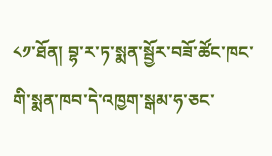༨༡་ཐོན། བྷ་ར་ཏ་སྨན་སྦྱོར་བཟོ་ཚོང་ཁང་གི་སྨན་ཁབ་དེ་འཁྱག་སྒམ་ཧ་ཅང་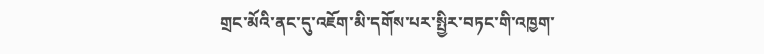གྲང་མོའི་ནང་དུ་འཇོག་མི་དགོས་པར་སྤྱིར་བཏང་གི་འཁྱག་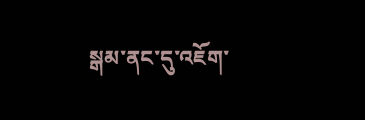སྒམ་ནང་དུ་འཇོག་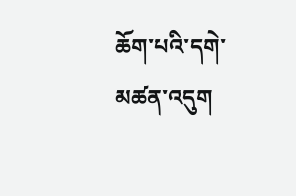ཆོག་པའི་དགེ་མཚན་འདུག